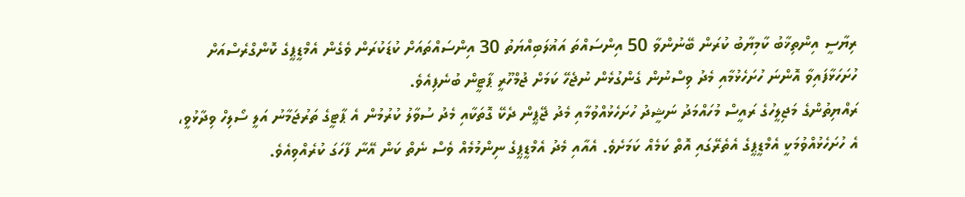ރިޔާސީ އިންތިޚާބު ކާމިޔާބު ކުރަން ބޭނުންވާ 50 އިންސައްތަ އަޣުލަބިއްޔަތު 30 އިންސައްތައަށް ކުޑަކުރަން ވެގެން އެމްޑީޕީގެ ކޮންގްރެސްއަށް ހުށަހަޅާފައިވާ އޮންނަ ހުށަހެޅުމާއި މެދު ވިސްނުން ގެންގުޅެން ނުޖެހޭ ކަމަށް ޖުމްހޫރީ ޕާޓީން ބުނެފިއެވެ.
ރައްޔިތުންގެ މަޖިލީހުގެ ރައީސް މުހައްމަދު ނަޝީދު ހުށަހެޅުއްވުމާއި މެދު ޖޭޕީން ދެކޭ ގޮތަކާއި މެދު ސުވާލު ކުރުމުން އެ ޕާޓީގެ ތަރުޖަމާނު އަލީ ސޯލިހް ވިދާޅުވީ، އެ ހުށަހެޅުއްވުމަކީ އެމްޑީޕީގެ އެތެރޭގައި އޮތް ކަމެއް ކަމަށެވެ. އެއާއި މެދު އެމްޑީޕީގެ ނިންމުމެއް ވެސް ނެތް ކަން އޭނާ ފާހަގަ ކުރެއްވިއެވެ.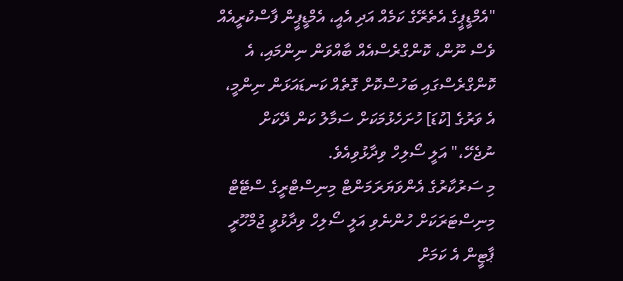"އެމްޑީޕީގެ އެތެރޭގެ ކަމެއް އަދި އެއީ، އެމްޑީޕީން ފާސްކުރީއެއް ވެސް ނޫން، ކޮންގްރެސްއެއް ބާއްވަން ނިންމައި، އެ ކޮންގްރެސްގައި ބަހުސްކޮށް ގޮތެއް ކަނޑައަޅަން ނިންމީ، އެ ވަރުގެ [ކުޑަ] ހުށަހެޅުމަކަށް ސަމާލު ކަން ދޭކަށް ނުޖެހޭ،" އަލީ ސޯލިހް ވިދާޅުވިއެވެ.
މި ސަރުކާރުގެ އެންވަޔަރަމަންޓް މިނިސްޓްރީގެ ސްޓޭޓް މިނިސްޓަރަކަށް ހުންނެވި އަލީ ސޯލިހް ވިދާޅުވީ ޖުމްހޫރީ ޕާޓީން އެ ކަމަށް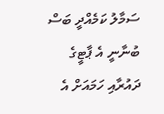ސަމާލު ކަމެއްދީ ބަސް ބުނާނީ އެ ޕާޓީގެ ދައުރާއި ހަމައަށް އެ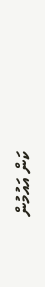ކަން އައުމުން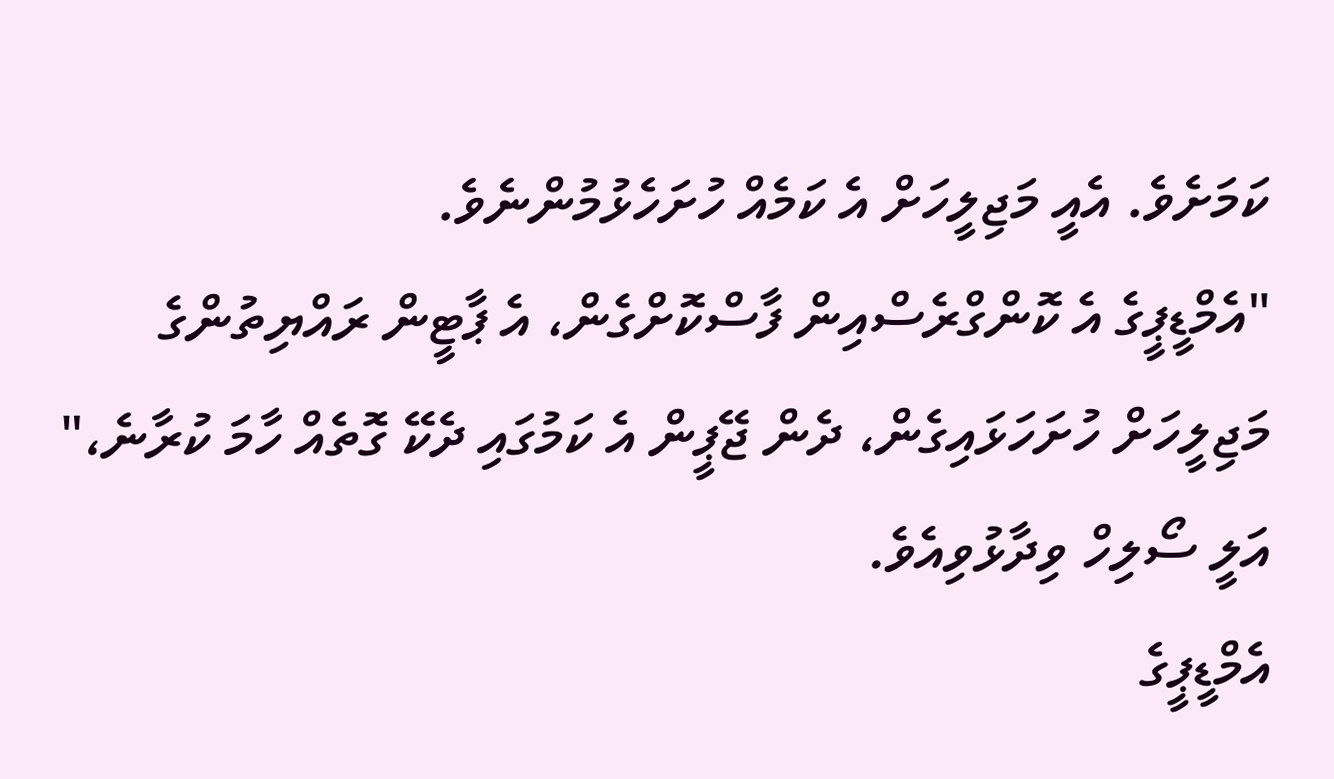ކަމަށެވެ. އެއީ މަޖިލީހަށް އެ ކަމެއް ހުށަހެޅުމުންނެވެ.
"އެމްޑީޕީގެ އެ ކޮންގްރެސްއިން ފާސްކޮށްގެން، އެ ޕާޓީން ރައްޔިތުންގެ މަޖިލީހަށް ހުށަހަޅައިގެން، ދެން ޖޭޕީން އެ ކަމުގައި ދެކޭ ގޮތެއް ހާމަ ކުރާނެ،" އަލީ ސޯލިހް ވިދާޅުވިއެވެ.
އެމްޑީޕީގެ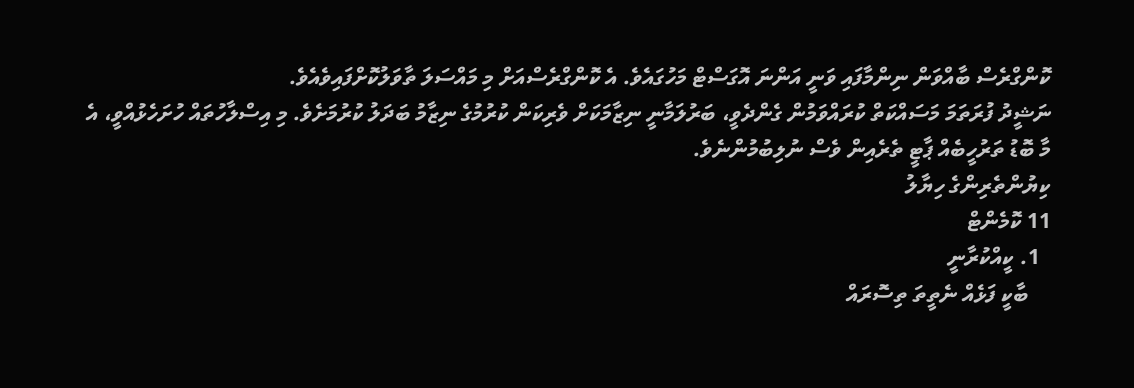ކޮންގްރެސް ބާއްވަން ނިންމާފައި ވަނީ އަންނަ އޮގަސްޓް މަހުގައެވެ. އެ ކޮންގްރެސްއަށް މި މައްސަލަ ތާވަލުކޮށްފައިވެއެވެ.
ނަޝީދު ފުރަތަމަ މަސައްކަތް ކުރައްވަމުން ގެންދެވީ، ބަރުލަމާނީ ނިޒާމަކަށް ވެރިކަން ކުރުމުގެ ނިޒާމު ބަދަލު ކުރުމަށެވެ. މި އިސްލާހުތައް ހުށަހެޅުއްވީ، އެ މާ ބޮޑު ތަރުހީބެއް ޕާޓީ ތެރެއިން ވެސް ނުލިބުމުންނެވެ.
ކިޔުންތެރިންގެ ހިޔާލު
11 ކޮމެންޓް
  1. ކީއްކުރާނީ
    ބާކީ ފަޅެއް ނެތީތަ ތިސޮރައް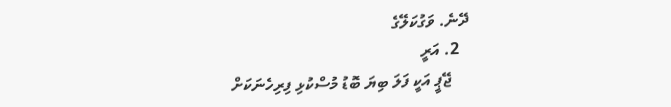ދޭނެ. ވަގުކަލޭގެ
  2. އަރީ
    ޖޭޕީ އަކީ ފަލަ ބިޔަ ބޮޑު މުސްކުޅި ފިރިހެނަކަށް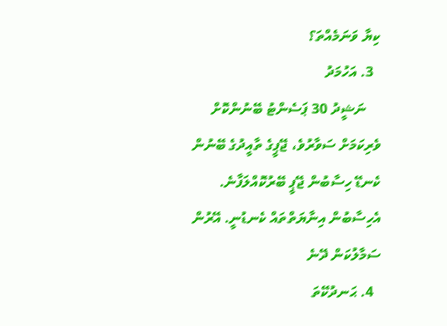ކިޔާ ވަނަމެއްތަ؟
  3. އަހުމަދު
    ނަޝީދު 30 ޕަސެންޓު ބޭނުންކޮށް ވެރިކަމަށް ސަވާރުވެ، ޖޭޕީގެ ތާއީދުގެ ބޭނުން ކެނޑޭ ހިސާބުން ޖޭޕީ ބޭރުކޮއްލަފާނެ. އެހިސާބުން އިނާޔަތްތައް ކެނޑުނީ. އޭރުން ސަމާލުކަން ދޭނެ
  4. ޙަނދުކޭތަ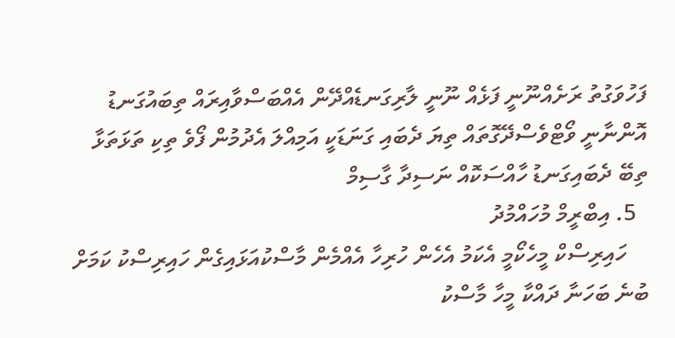ފަހުވަގުތު ރަށެއްނޫނީ ފަޅެއް ނޫނީ ލާރިގަނޑެއްދޭން އެއްބަސްވާއިރައް ތިބައުގަނޑު އޮންނާނީ ވޯޓްވެސްދޭގޮތައް ތިޔަ ދެބައި ގަނަޑަކީ އަމިއްލަ އެދުމުން ފޯވެ ތިކި ތަޅަތަޅާ ތިބޭ ދެބައިގަނޑު ހާއްސަކޮއް ނަސިދާ ގާސިމް
  5. އިބްރީމް މުހައްމުދު
    ހައިރިސްކް މީހެކޯމީ އެކަމު އެހެން ހުރިހާ އެއްމެން މާސްކުއަޅައިގެން ހައިރިސްކު ކަމަށް ބުނެ ބަހަނާ ދައްކާ މީހާ މާސްކު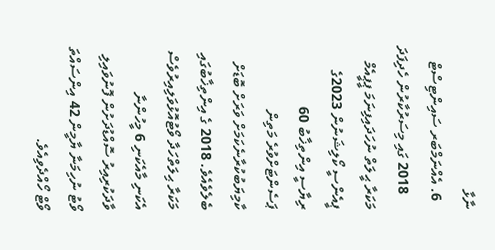ނާޅާ
  6. އެއްނަމްބަރ ސައިންޓިސްޓް
    2018 ގައި މިސަރުކާރުން ހެދިފަދަ މަކަރާ ޙީލަތް ނުހަދައިފިނަމަ ޕީޕީއެމް ޕީއެންސީ ކޯލިޝަނުން 2023ގެ ރިޔާސީ އިންތިޚާބު 60 ޕަސެންޓަށްވުރެ މަތިން ކާމިޔަބުކުރާނެކަމަށް ވަރަށް ބޮޑަށް ބެލެވެއެވެ. 2018 ގެ އިންތިޚާބުގައި މަކަރާ ޙިލަތްހަދާ ވޯޓުއޮޅުވަލިއިރުވެސް އެކަނި މާއެކަނި 6 މީހުންނާ ވާދަކުރިއިރު ސޮއްޑުދަށުން ފޮނުވައިލި ވޯޓު ނުހިމަނާ ޔާމީން 42 އިންސައްތަ ވޯޓް ހޯއްދެވިއެވެ.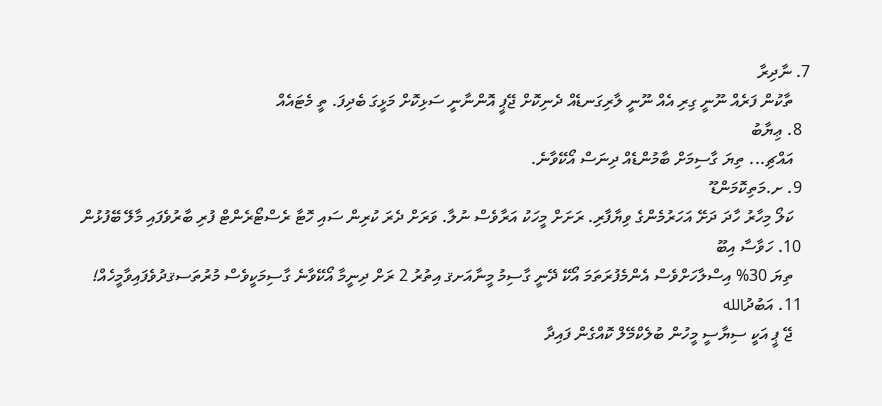7. ނާދިރާ
    ތާކުން ފަރެއް ނޫނީ ގިރި އެއް ނޫނީ ލާރިގަނޑެއް ދެނިކޮށް ޖޭޕީ އޮންނާނީ ސަޅިކޮށް މަޅީގަ ބެދިފަ. ތީ މެޓައެއް
  8. ޢިޔާބު
    އައްޗި... ތިޔަ ގާސިމަށް ބާމުންޑެއް ދިނަސް އޯކޭވާނެ.
  9. ށ.މަތިކޮމަންޑޫ
    ކަލޯ މިހާރު ހާދަ ދަށޭ އަހަރުމެންގެ ވިޔާފާރި. ރަށަށް މީހަކު އަރާވެސް ނުލާ. ވަރަށް ދެރަ ކުރިން ސައި ހޮޓާ ރެސްޓޯރެންޓް ފުރި ބާރުވެފައި މާލޭ ބޭފުޅުން
  10. ހަވާސާ އިބޫ
    ތިޔަ 30% އިސްލާހަށްވެސް އެންމެފުރަތަމަ އޯކޭ ދޭނީ ގާސިމު މީނާއަށޤ އިތުރު 2 ރަށް ދިނީމާ އޯކޭވާނެ ގާސިމަކީވެސް މުރުތަސޤދުވެފައިވާމީހެއް!
  11. އަބުދުالله
    ޖޭ ޕީ އަކީ ސިޔާސީ މީހުން ބުލެކްމޭލް ކޮއްގެން ފައިދާ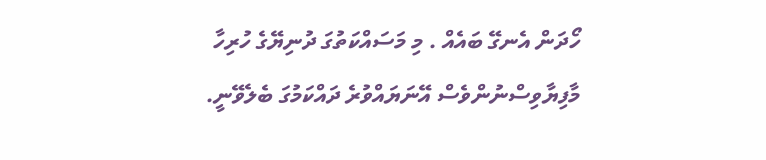ހޯދަން އެނގޭ ބައެއް . މި މަސައްކަތުގަ ދުނިޔޭގެ ހުރިހާ މާފިޔާވިސްނުންވެސް އޭނަޔައްވުރެ ދައްކަމުގަ ބެލެވޭނީ.